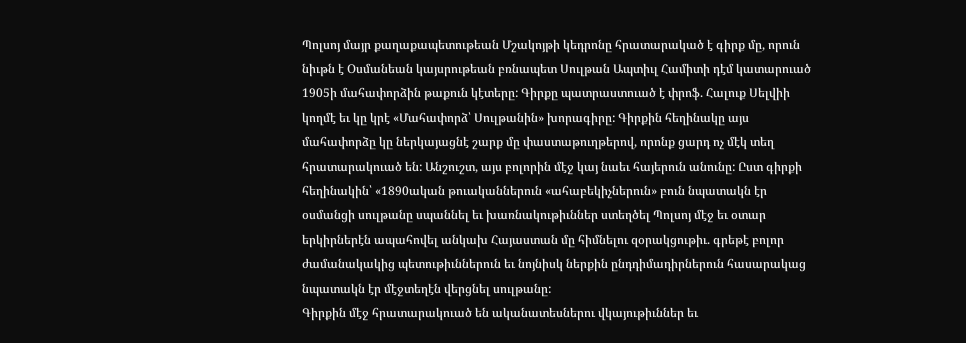Պոլսոյ մայր քաղաքապետութեան Մշակոյթի կեդրոնը հրատարակած է գիրք մը, որուն նիւթն է Օսմանեան կայսրութեան բռնապետ Սուլթան Ապտիւլ Համիտի դէմ կատարուած 1905ի մահափորձին թաքուն կէտերը: Գիրքը պատրաստուած է փրոֆ. Հալուք Սելվիի կողմէ եւ կը կրէ «Մահափորձ՝ Սուլթանին» խորագիրը: Գիրքին հեղինակը այս մահափորձը կը ներկայացնէ շարք մը փաստաթուղթերով, որոնք ցարդ ոչ մէկ տեղ հրատարակուած են: Անշուշտ, այս բոլորին մէջ կայ նաեւ հայերուն անունը: Ըստ գիրքի հեղինակին՝ «1890ական թուականներուն «ահաբեկիչներուն» բուն նպատակն էր օսմանցի սուլթանը սպաննել եւ խառնակութիւններ ստեղծել Պոլսոյ մէջ եւ օտար երկիրներէն ապահովել անկախ Հայաստան մը հիմնելու զօրակցութիւ. գրեթէ բոլոր ժամանակակից պետութիւններուն եւ նոյնիսկ ներքին ընդդիմադիրներուն հասարակաց նպատակն էր մէջտեղէն վերցնել սուլթանը:
Գիրքին մէջ հրատարակուած են ականատեսներու վկայութիւններ եւ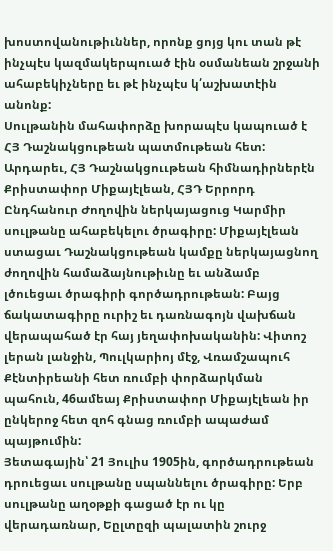խոստովանութիւններ, որոնք ցոյց կու տան թէ ինչպէս կազմակերպուած էին օսմանեան շրջանի ահաբեկիչները եւ թէ ինչպէս կ՛աշխատէին անոնք:
Սուլթանին մահափորձը խորապէս կապուած է ՀՅ Դաշնակցութեան պատմութեան հետ: Արդարեւ, ՀՅ Դաշնակցոււթեան հիմնադիրներէն Քրիստափոր Միքայէլեան, ՀՅԴ Երրորդ Ընդհանուր Ժողովին ներկայացուց Կարմիր սուլթանը ահաբեկելու ծրագիրը: Միքայէլեան ստացաւ Դաշնակցութեան կամքը ներկայացնող ժողովին համաձայնութիւնը եւ անձամբ լծուեցաւ ծրագիրի գործադրութեան: Բայց ճակատագիրը ուրիշ եւ դառնագոյն վախճան վերապահած էր հայ յեղափոխականին: Վիտոշ լերան լանջին, Պուլկարիոյ մէջ, Վռամշապուհ Քէնտիրեանի հետ ռումբի փորձարկման պահուն, 46ամեայ Քրիստափոր Միքայէլեան իր ընկերոջ հետ զոհ գնաց ռումբի ապաժամ պայթումին:
Յետագային՝ 21 Յուլիս 1905ին, գործադրութեան դրուեցաւ սուլթանը սպաննելու ծրագիրը: Երբ սուլթանը աղօթքի գացած էր ու կը վերադառնար, Եըլտըզի պալատին շուրջ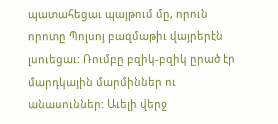պատահեցաւ պայթում մը, որուն որոտը Պոլսոյ բազմաթիւ վայրերէն լսուեցաւ: Ռումբը բզիկ-բզիկ ըրած էր մարդկային մարմիններ ու անասուններ: Աւելի վերջ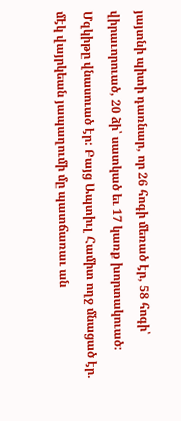յայտնի պիտի դառնար, որ 26 հոգի մեռած էր, 58 հոգի՝ վիրաւորուած, 20 ձի՝ սատկած եւ 17 կառք խորտակուած: Մզկիթը վնասուած էր: Բայց Ապտիւլ Համիտ ողջ մնացած էր. մէկ վայրկեան յապաղումի մը պատճառաւ ան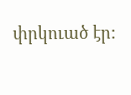փրկուած էր: